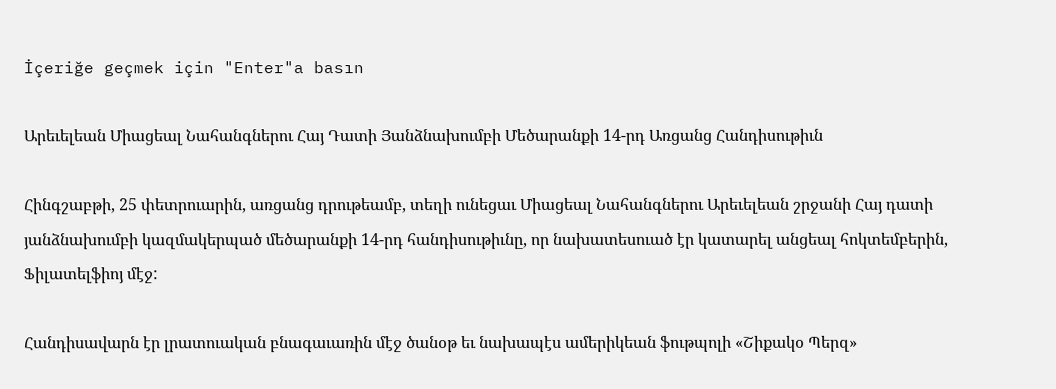İçeriğe geçmek için "Enter"a basın

Արեւելեան Միացեալ Նահանգներու Հայ Դատի Յանձնախումբի Մեծարանքի 14-րդ Առցանց Հանդիսութիւն

Հինգշաբթի, 25 փետրուարին, առցանց դրութեամբ, տեղի ունեցաւ Միացեալ Նահանգներու Արեւելեան շրջանի Հայ դատի յանձնախումբի կազմակերպած մեծարանքի 14-րդ հանդիսութիւնը, որ նախատեսուած էր կատարել անցեալ հոկտեմբերին, Ֆիլատելֆիոյ մէջ:

Հանդիսավարն էր լրատուական բնագաւառին մէջ ծանօթ եւ նախապէս ամերիկեան ֆութպոլի «Շիքակօ Պերզ»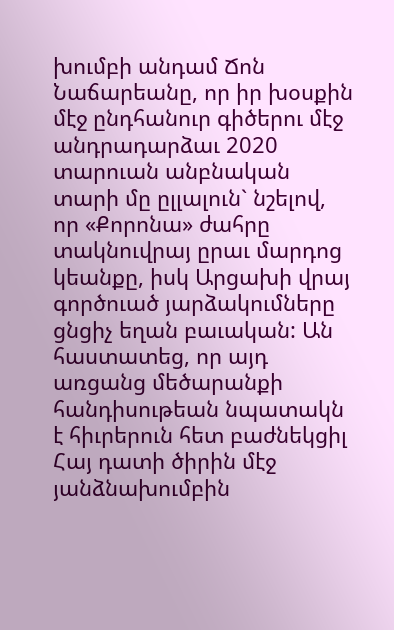խումբի անդամ Ճոն Նաճարեանը, որ իր խօսքին մէջ ընդհանուր գիծերու մէջ անդրադարձաւ 2020 տարուան անբնական տարի մը ըլլալուն` նշելով, որ «Քորոնա» ժահրը տակնուվրայ ըրաւ մարդոց կեանքը, իսկ Արցախի վրայ գործուած յարձակումները ցնցիչ եղան բաւական: Ան հաստատեց, որ այդ առցանց մեծարանքի հանդիսութեան նպատակն է հիւրերուն հետ բաժնեկցիլ Հայ դատի ծիրին մէջ յանձնախումբին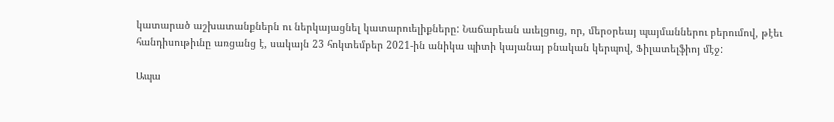կատարած աշխատանքներն ու ներկայացնել կատարուելիքները: Նաճարեան աւելցուց, որ, մերօրեայ պայմաններու բերումով, թէեւ հանդիսութիւնը առցանց է, սակայն 23 հոկտեմբեր 2021-ին անիկա պիտի կայանայ բնական կերպով, Ֆիլատելֆիոյ մէջ:

Ապա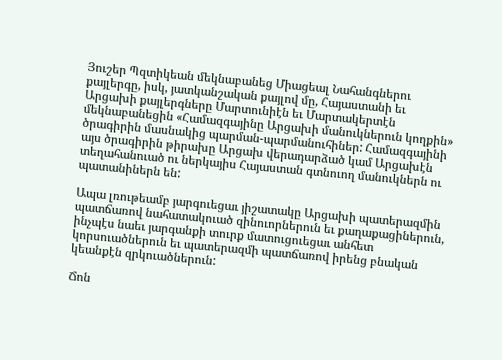Յուշեր Պզտիկեան մեկնաբանեց Միացեալ Նահանգներու քայլերգը, իսկ, յատկանշական քայլով մը, Հայաստանի եւ Արցախի քայլերգները Մարտունիէն եւ Մարտակերտէն մեկնաբանեցին «Համազգայինը Արցախի մանուկներուն կողքին» ծրագիրին մասնակից պարման-պարմանուհիներ: Համազգայինի այս ծրագիրին թիրախը Արցախ վերադարձած կամ Արցախէն տեղահանուած ու ներկայիս Հայաստան գտնուող մանուկներն ու պատանիներն են:

Ապա լռութեամբ յարգուեցաւ յիշատակը Արցախի պատերազմին պատճառով նահատակուած զինուորներուն եւ քաղաքացիներուն, ինչպէս նաեւ յարգանքի տուրք մատուցուեցաւ անհետ կորսուածներուն եւ պատերազմի պատճառով իրենց բնական կեանքէն զրկուածներուն:

Ճոն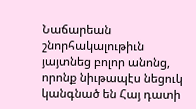Նաճարեան շնորհակալութիւն յայտնեց բոլոր անոնց, որոնք նիւթապէս նեցուկ կանգնած են Հայ դատի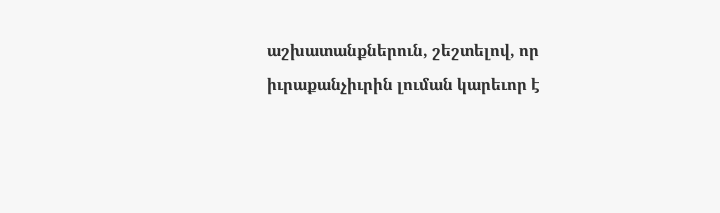աշխատանքներուն, շեշտելով, որ իւրաքանչիւրին լուման կարեւոր է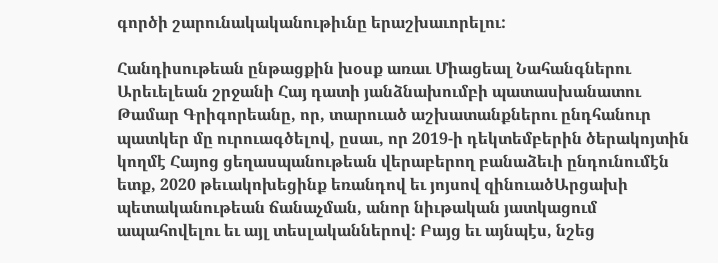գործի շարունակականութիւնը երաշխաւորելու:

Հանդիսութեան ընթացքին խօսք առաւ Միացեալ Նահանգներու Արեւելեան շրջանի Հայ դատի յանձնախումբի պատասխանատու Թամար Գրիգորեանը, որ, տարուած աշխատանքներու ընդհանուր պատկեր մը ուրուագծելով, ըսաւ, որ 2019-ի դեկտեմբերին ծերակոյտին կողմէ Հայոց ցեղասպանութեան վերաբերող բանաձեւի ընդունումէն ետք, 2020 թեւակոխեցինք եռանդով եւ յոյսով զինուածԱրցախի պետականութեան ճանաչման, անոր նիւթական յատկացում ապահովելու եւ այլ տեսլականներով: Բայց եւ այնպէս, նշեց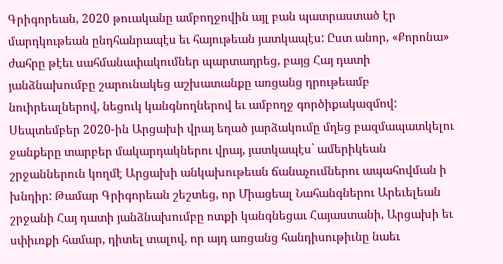Գրիգորեան, 2020 թուականը ամբողջովին այլ բան պատրաստած էր մարդկութեան ընդհանրապէս եւ հայութեան յատկապէս: Ըստ անոր, «Քորոնա» ժահրը թէեւ սահմանափակումներ պարտադրեց, բայց Հայ դատի յանձնախումբը շարունակեց աշխատանքը առցանց դրութեամբ նուիրեալներով, նեցուկ կանգնողներով եւ ամբողջ գործիքակազմով: Սեպտեմբեր 2020-ին Արցախի վրայ եղած յարձակումը մղեց բազմապատկելու ջանքերը տարբեր մակարդակներու վրայ, յատկապէս` ամերիկեան շրջաններուն կողմէ Արցախի անկախութեան ճանաչումներու ապահովման ի խնդիր: Թամար Գրիգորեան շեշտեց, որ Միացեալ Նահանգներու Արեւելեան շրջանի Հայ դատի յանձնախումբը ոտքի կանգնեցաւ Հայաստանի, Արցախի եւ սփիւռքի համար, դիտել տալով, որ այդ առցանց հանդիսութիւնը նաեւ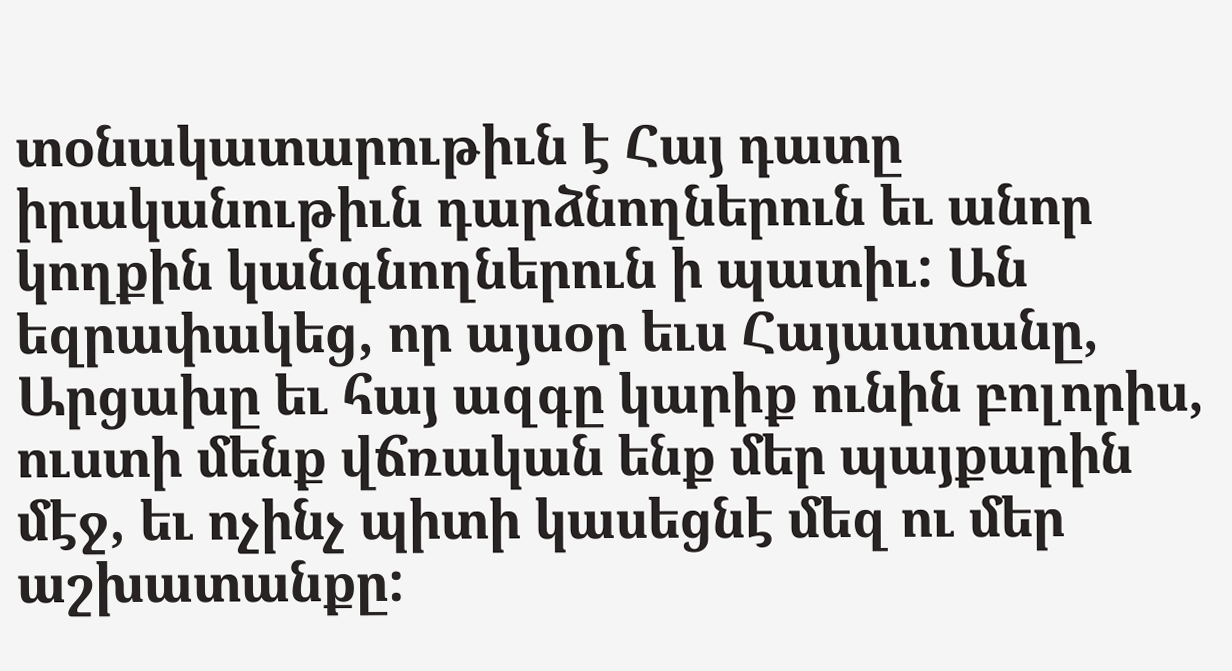տօնակատարութիւն է Հայ դատը իրականութիւն դարձնողներուն եւ անոր կողքին կանգնողներուն ի պատիւ: Ան եզրափակեց, որ այսօր եւս Հայաստանը, Արցախը եւ հայ ազգը կարիք ունին բոլորիս, ուստի մենք վճռական ենք մեր պայքարին մէջ, եւ ոչինչ պիտի կասեցնէ մեզ ու մեր աշխատանքը: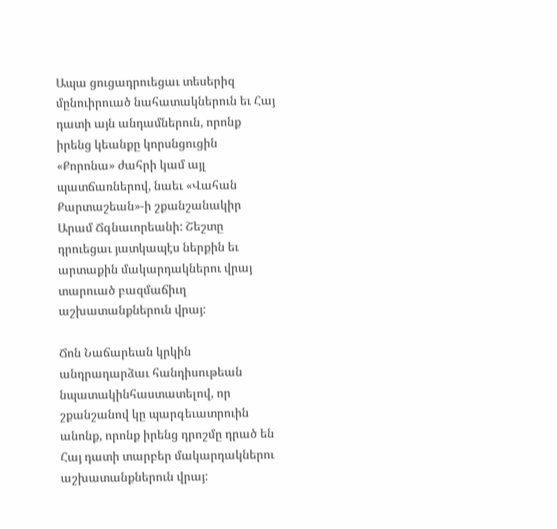Ապա ցուցադրուեցաւ տեսերիզ մընուիրուած նահատակներուն եւ Հայ դատի այն անդամներուն, որոնք իրենց կեանքը կորսնցուցին «Քորոնա» ժահրի կամ այլ պատճառներով, նաեւ «Վահան Քարտաշեան»-ի շքանշանակիր Արամ Ճգնաւորեանի: Շեշտը դրուեցաւ յատկապէս ներքին եւ արտաքին մակարդակներու վրայ տարուած բազմաճիւղ աշխատանքներուն վրայ:

Ճոն Նաճարեան կրկին անդրադարձաւ հանդիսութեան նպատակինհաստատելով, որ շքանշանով կը պարգեւատրուին անոնք, որոնք իրենց դրոշմը դրած են Հայ դատի տարբեր մակարդակներու աշխատանքներուն վրայ: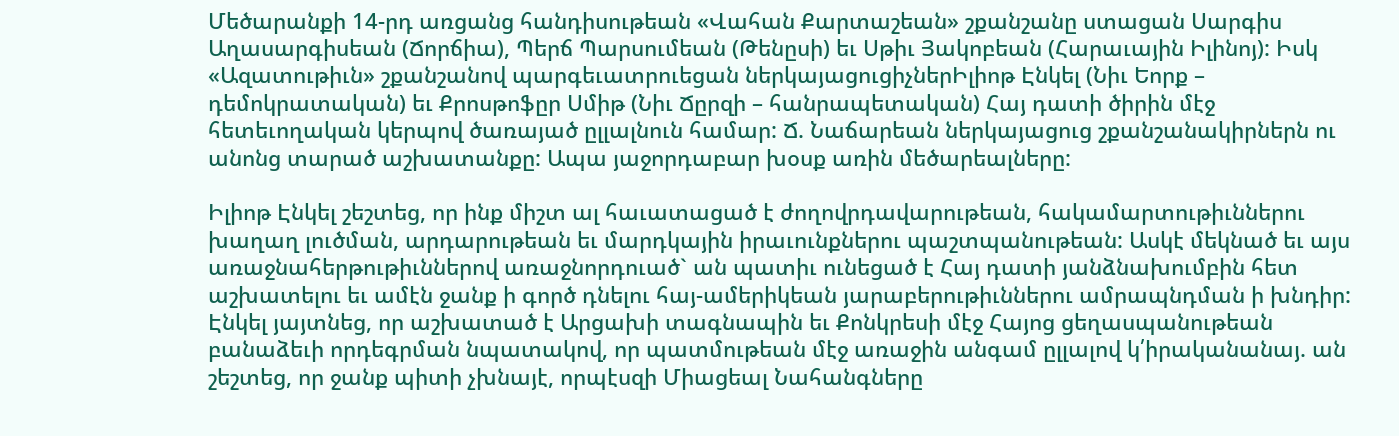Մեծարանքի 14-րդ առցանց հանդիսութեան «Վահան Քարտաշեան» շքանշանը ստացան Սարգիս Աղասարգիսեան (Ճորճիա), Պերճ Պարսումեան (Թենըսի) եւ Սթիւ Յակոբեան (Հարաւային Իլինոյ): Իսկ «Ազատութիւն» շքանշանով պարգեւատրուեցան ներկայացուցիչներԻլիոթ Էնկել (Նիւ Եորք – դեմոկրատական) եւ Քրոսթոֆըր Սմիթ (Նիւ Ճըրզի – հանրապետական) Հայ դատի ծիրին մէջ հետեւողական կերպով ծառայած ըլլալնուն համար: Ճ. Նաճարեան ներկայացուց շքանշանակիրներն ու անոնց տարած աշխատանքը: Ապա յաջորդաբար խօսք առին մեծարեալները:

Իլիոթ Էնկել շեշտեց, որ ինք միշտ ալ հաւատացած է ժողովրդավարութեան, հակամարտութիւններու խաղաղ լուծման, արդարութեան եւ մարդկային իրաւունքներու պաշտպանութեան: Ասկէ մեկնած եւ այս առաջնահերթութիւններով առաջնորդուած` ան պատիւ ունեցած է Հայ դատի յանձնախումբին հետ աշխատելու եւ ամէն ջանք ի գործ դնելու հայ-ամերիկեան յարաբերութիւններու ամրապնդման ի խնդիր: Էնկել յայտնեց, որ աշխատած է Արցախի տագնապին եւ Քոնկրեսի մէջ Հայոց ցեղասպանութեան բանաձեւի որդեգրման նպատակով, որ պատմութեան մէջ առաջին անգամ ըլլալով կ՛իրականանայ. ան շեշտեց, որ ջանք պիտի չխնայէ, որպէսզի Միացեալ Նահանգները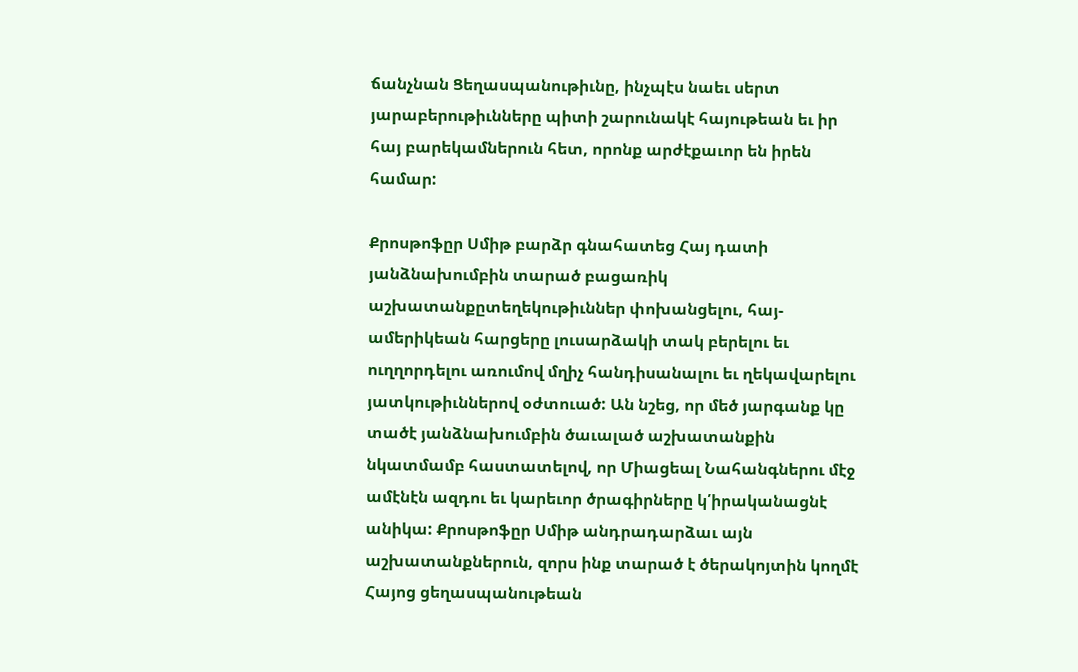ճանչնան Ցեղասպանութիւնը, ինչպէս նաեւ սերտ յարաբերութիւնները պիտի շարունակէ հայութեան եւ իր հայ բարեկամներուն հետ, որոնք արժէքաւոր են իրեն համար:

Քրոսթոֆըր Սմիթ բարձր գնահատեց Հայ դատի յանձնախումբին տարած բացառիկ աշխատանքըտեղեկութիւններ փոխանցելու, հայ-ամերիկեան հարցերը լուսարձակի տակ բերելու եւ ուղղորդելու առումով մղիչ հանդիսանալու եւ ղեկավարելու յատկութիւններով օժտուած: Ան նշեց, որ մեծ յարգանք կը տածէ յանձնախումբին ծաւալած աշխատանքին նկատմամբ հաստատելով, որ Միացեալ Նահանգներու մէջ ամէնէն ազդու եւ կարեւոր ծրագիրները կ՛իրականացնէ անիկա: Քրոսթոֆըր Սմիթ անդրադարձաւ այն աշխատանքներուն, զորս ինք տարած է ծերակոյտին կողմէ Հայոց ցեղասպանութեան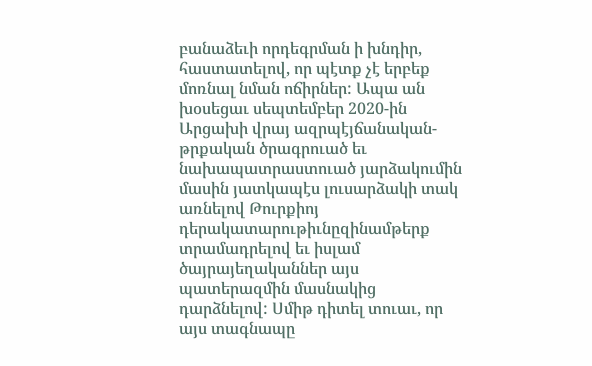բանաձեւի որդեգրման ի խնդիր, հաստատելով, որ պէտք չէ երբեք մոռնալ նման ոճիրներ: Ապա ան խօսեցաւ սեպտեմբեր 2020-ին Արցախի վրայ ազրպէյճանական-թրքական ծրագրուած եւ նախապատրաստուած յարձակումին մասին յատկապէս լուսարձակի տակ առնելով Թուրքիոյ դերակատարութիւնըզինամթերք տրամադրելով եւ իսլամ ծայրայեղականներ այս պատերազմին մասնակից դարձնելով: Սմիթ դիտել տուաւ, որ այս տագնապը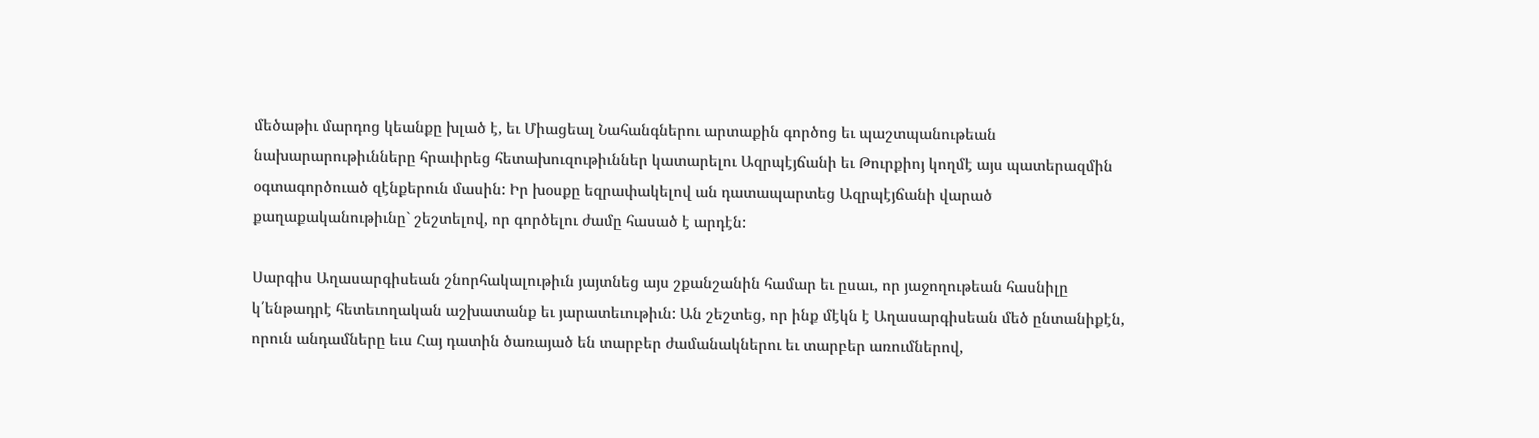մեծաթիւ մարդոց կեանքը խլած է, եւ Միացեալ Նահանգներու արտաքին գործոց եւ պաշտպանութեան նախարարութիւնները հրաւիրեց հետախուզութիւններ կատարելու Ազրպէյճանի եւ Թուրքիոյ կողմէ այս պատերազմին օգտագործուած զէնքերուն մասին: Իր խօսքը եզրափակելով ան դատապարտեց Ազրպէյճանի վարած քաղաքականութիւնը` շեշտելով, որ գործելու ժամը հասած է արդէն:

Սարգիս Աղասարգիսեան շնորհակալութիւն յայտնեց այս շքանշանին համար եւ ըսաւ, որ յաջողութեան հասնիլը կ՛ենթադրէ հետեւողական աշխատանք եւ յարատեւութիւն: Ան շեշտեց, որ ինք մէկն է Աղասարգիսեան մեծ ընտանիքէն, որուն անդամները եւս Հայ դատին ծառայած են տարբեր ժամանակներու եւ տարբեր առումներով,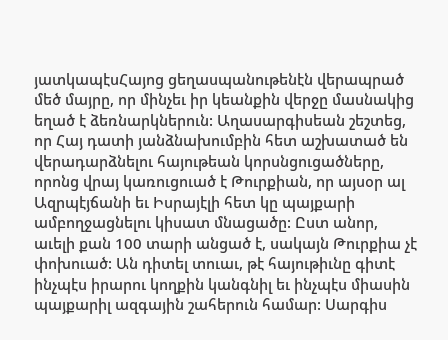յատկապէսՀայոց ցեղասպանութենէն վերապրած մեծ մայրը, որ մինչեւ իր կեանքին վերջը մասնակից եղած է ձեռնարկներուն: Աղասարգիսեան շեշտեց, որ Հայ դատի յանձնախումբին հետ աշխատած են վերադարձնելու հայութեան կորսնցուցածները, որոնց վրայ կառուցուած է Թուրքիան, որ այսօր ալ Ազրպէյճանի եւ Իսրայէլի հետ կը պայքարի ամբողջացնելու կիսատ մնացածը: Ըստ անոր, աւելի քան 100 տարի անցած է, սակայն Թուրքիա չէ փոխուած: Ան դիտել տուաւ, թէ հայութիւնը գիտէ ինչպէս իրարու կողքին կանգնիլ եւ ինչպէս միասին պայքարիլ ազգային շահերուն համար: Սարգիս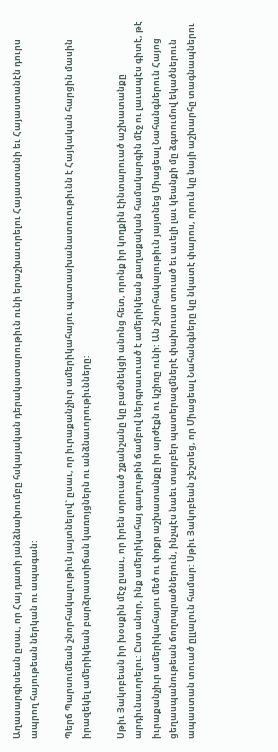Աղասարգիսեան ըսաւ, որ Հայ դատի յանձնախումբը հսկայական դերակատարութիւն ունի երաշխաւորելու Հայաստանի եւ Հայաստանէն դուրս ապրող հայութեան ներկան ու ապագան:

Պերճ Պարսումեան շնորհակալութիւն յայտնելով` ըսաւ, որ իւրաքանչիւր ամերիկահայու պատասխանատուութիւնն է Հայկական հարցին մասին իրազեկել ամերիկեան բարձրաստիճան կառոյցներն ու անձնաւորութիւնները:

Սթիւ Յակոբեան իր խօսքին մէջ ըսաւ, որ իրեն տրուած շքանշանը կը բաժնեկցի անոնց հետ, որոնք իր կողքին էինտարուած աշխատանքը արդիւնաւորելու: Ըստ անոր, ինք ամերիկահայ գաղութին ճամբով ներգրաւուած է ամերիկեան քաղաքական համակարգին մէջ ու լաւապէս գիտէ, թէ իւրաքանչիւր ամերիկահայու մեծ ու փոքր աշխատանքը իր արժէքն ու կշիռը ունի: Ան շնորհակալութիւն յայտնեց Միացեալ Նահանգներուն Հայոց ցեղասպանութեան ճողոպրածներուն, ինչպէս նաեւ տարբեր պատերազմներէ փախուստ տուած եւ աւելի լաւ կեանքի մը ձգտումով եկածներուն ապաստան տուած ըլլալուն համար: Սթիւ Յակոբեան շեշտեց, որ Միացեալ Նահանգները կը նկատէ փարոս, որուն կը նայի աշխարհը տագնապներու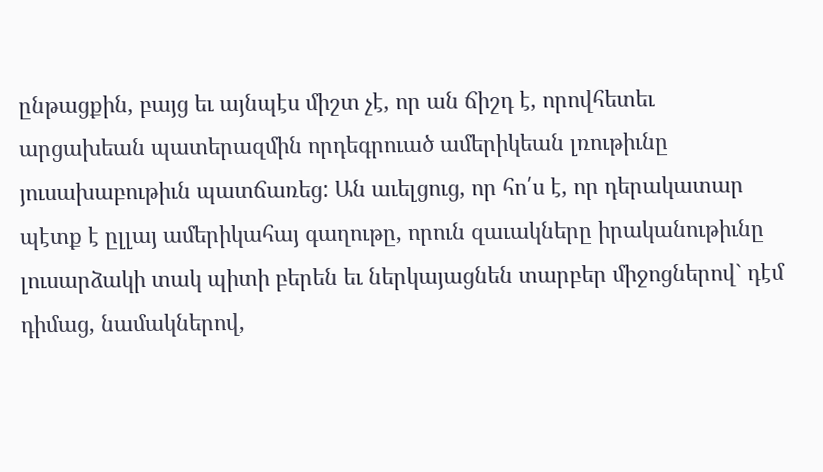ընթացքին, բայց եւ այնպէս միշտ չէ, որ ան ճիշդ է, որովհետեւ արցախեան պատերազմին որդեգրուած ամերիկեան լռութիւնը յուսախաբութիւն պատճառեց: Ան աւելցուց, որ հո՛ս է, որ դերակատար պէտք է ըլլայ ամերիկահայ գաղութը, որուն զաւակները իրականութիւնը լուսարձակի տակ պիտի բերեն եւ ներկայացնեն տարբեր միջոցներով` դէմ դիմաց, նամակներով,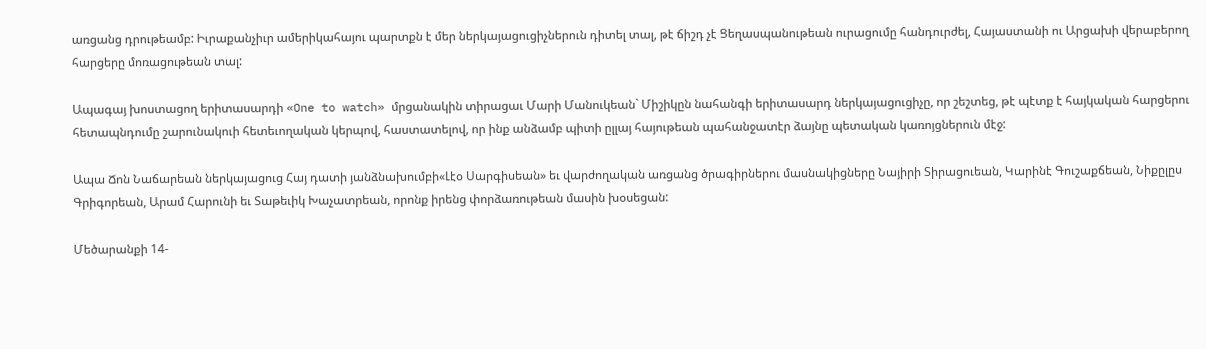առցանց դրութեամբ: Իւրաքանչիւր ամերիկահայու պարտքն է մեր ներկայացուցիչներուն դիտել տալ, թէ ճիշդ չէ Ցեղասպանութեան ուրացումը հանդուրժել, Հայաստանի ու Արցախի վերաբերող հարցերը մոռացութեան տալ:

Ապագայ խոստացող երիտասարդի «One to watch» մրցանակին տիրացաւ Մարի Մանուկեան` Միշիկըն նահանգի երիտասարդ ներկայացուցիչը, որ շեշտեց, թէ պէտք է հայկական հարցերու հետապնդումը շարունակուի հետեւողական կերպով, հաստատելով, որ ինք անձամբ պիտի ըլլայ հայութեան պահանջատէր ձայնը պետական կառոյցներուն մէջ:

Ապա Ճոն Նաճարեան ներկայացուց Հայ դատի յանձնախումբի«Լէօ Սարգիսեան» եւ վարժողական առցանց ծրագիրներու մասնակիցները Նայիրի Տիրացուեան, Կարինէ Գուշաքճեան, Նիքըլըս Գրիգորեան, Արամ Հարունի եւ Տաթեւիկ Խաչատրեան, որոնք իրենց փորձառութեան մասին խօսեցան:

Մեծարանքի 14-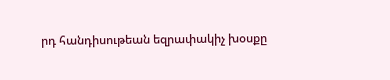րդ հանդիսութեան եզրափակիչ խօսքը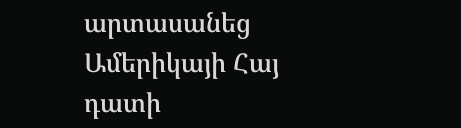արտասանեց Ամերիկայի Հայ դատի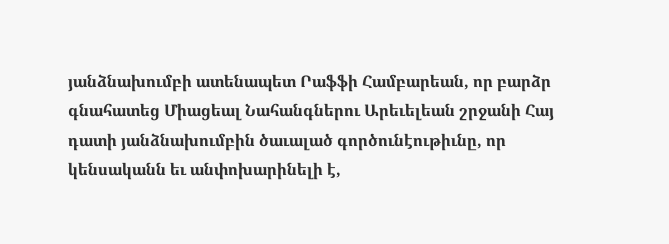յանձնախումբի ատենապետ Րաֆֆի Համբարեան, որ բարձր գնահատեց Միացեալ Նահանգներու Արեւելեան շրջանի Հայ դատի յանձնախումբին ծաւալած գործունէութիւնը, որ կենսականն եւ անփոխարինելի է,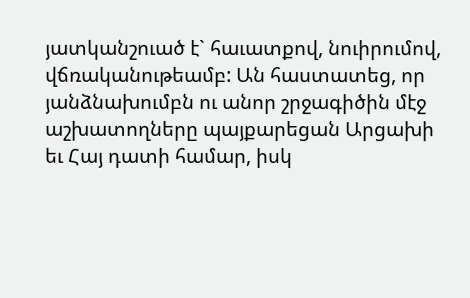յատկանշուած է` հաւատքով, նուիրումով, վճռականութեամբ: Ան հաստատեց, որ յանձնախումբն ու անոր շրջագիծին մէջ աշխատողները պայքարեցան Արցախի եւ Հայ դատի համար, իսկ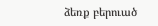ձեռք բերուած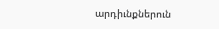արդիւնքներուն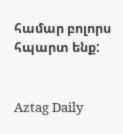համար բոլորս հպարտ ենք:


Aztag Daily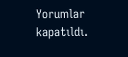Yorumlar kapatıldı.